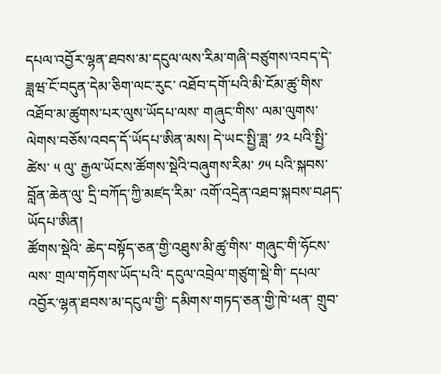དཔལ་འབྱོར་ལྷན་ཐབས་མ་དངུལ་ལས་རིམ་གཞི་བཙུགས་འབད་དེ་ ཟླཝ་ངོ་བདུན་དེམ་ཅིག་ལང་རུང་ འཐོབ་དགོ་པའི་མི་ངོམ་ཚུ་གིས་ འཐོབ་མ་ཚུགས་པར་ལུས་ཡོདཔ་ལས་ གཞུང་གིས་ ལམ་ལུགས་ལེགས་བཅོས་འབད་དོ་ཡོདཔ་ཨིན་མས། དེ་ཡང་སྤྱི་ཟླ་ ༡༢ པའི་སྤྱི་ཚེས་ ༥ ལུ་ རྒྱལ་ཡོངས་ཚོགས་སྡེའི་བཞུགས་རིམ་ ༡༥ པའི་སྐབས་ བློན་ཆེན་ལུ་ དྲི་བཀོད་ཀྱི་མཛད་རིམ་ འགོ་འདྲེན་འཐབ་སྐབས་བཤད་ཡོདཔ་ཨིན།
ཚོགས་སྡེའི་ ཆེད་བསྟོད་ཅན་གྱི་འཐུས་མི་ཚུ་གིས་ གཞུང་གི་ཧོངས་ལས་ གྲལ་གཏོགས་ཡོད་པའི་ དངུལ་འབྲེལ་གཙུག་སྡེ་གི་ དཔལ་འབྱོར་ལྷན་ཐབས་མ་དངུལ་གྱི་ དམིགས་གཏད་ཅན་གྱི་ཁེ་ཕན་ གྲུབ་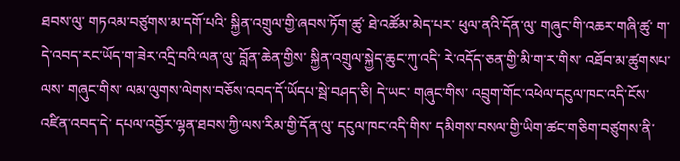ཐབས་ལུ་ གཏའམ་བཙུགས་མ་དགོ་པའི་ སྐྱིན་འགྲུལ་གྱི་ཞབས་ཏོག་ཚུ་ ཐེ་འཚོམ་མེད་པར་ ཕུལ་ནའི་དོན་ལུ་ གཞུང་གི་འཆར་གཞི་ཚུ་ ག་དེ་འབད་རང་ཡོད་ག་ཟེར་འདྲི་བའི་ལན་ལུ་ བློན་ཆེན་གྱིས་ སྐྱིན་འགྲུལ་སྐྱེད་ཆུང་ཀུ་འདི་ རེ་འདོད་ཅན་གྱི་མི་ག་ར་གིས་ འཐོབ་མ་ཚུགསཔ་ལས་ གཞུང་གིས་ ལམ་ལུགས་ལེགས་བཅོས་འབད་དོ་ཡོདཔ་སྦེ་བཤད་ཅི། དེ་ཡང་ གཞུང་གིས་ འབྲུག་གོང་འཕེལ་དངུལ་ཁང་འདི་ངོས་འཛིན་འབད་དེ་ དཔལ་འབྱོར་ལྷན་ཐབས་ཀྱི་ལས་རིམ་གྱི་དོན་ལུ་ དངུལ་ཁང་འདི་གིས་ དམིགས་བསལ་གྱི་ཡིག་ཚང་གཅིག་བཙུགས་ནི་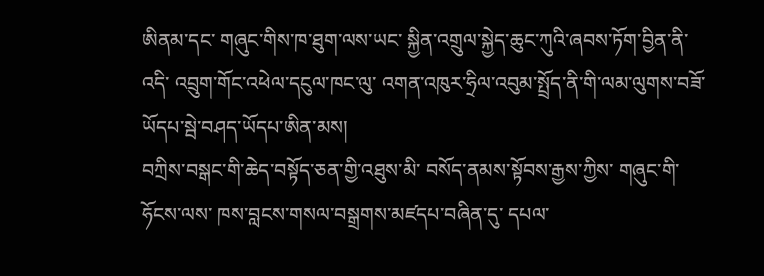ཨིནམ་དང་ གཞུང་གིས་ཁ་ཐུག་ལས་ཡང་ སྐྱིན་འགྲུལ་སྐྱེད་ཆུང་ཀུའི་ཞབས་ཏོག་བྱིན་ནི་འདི་ འབྲུག་གོང་འཕེལ་དངུལ་ཁང་ལུ་ འགན་འཁུར་ཧྲིལ་འབུམ་སྤྲོད་ནི་གི་ལམ་ལུགས་བཟོ་ཡོདཔ་སྦེ་བཤད་ཡོདཔ་ཨིན་མས།
བཀྲིས་བསྒང་གི་ཆེད་བསྟོད་ཅན་གྱི་འཐུས་མི་ བསོད་ནམས་སྟོབས་རྒྱས་ཀྱིས་ གཞུང་གི་ཧོངས་ལས་ ཁས་བླངས་གསལ་བསྒྲགས་མཛདཔ་བཞིན་དུ་ དཔལ་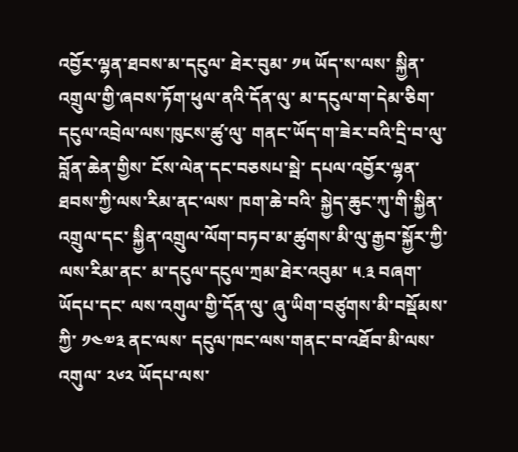འབྱོར་ལྷན་ཐབས་མ་དངུལ་ ཐེར་བུམ་ ༡༥ ཡོད་ས་ལས་ སྐྱིན་འགྲུལ་གྱི་ཞབས་ཏོག་ཕུལ་ནའི་དོན་ལུ་ མ་དངུལ་ག་དེམ་ཅིག་ དངུལ་འབྲེལ་ལས་ཁུངས་ཚུ་ལུ་ གནང་ཡོད་ག་ཟེར་བའི་དྲི་བ་ལུ་ བློན་ཆེན་གྱིས་ ངོས་ལེན་དང་བཅསཔ་སྦེ་ དཔལ་འབྱོར་ལྷན་ཐབས་ཀྱི་ལས་རིམ་ནང་ལས་ ཁག་ཆེ་བའི་ སྐྱེད་ཆུང་ཀུ་གི་སྐྱིན་འགྲུལ་དང་ སྐྱིན་འགྲུལ་ལོག་བཏབ་མ་ཚུགས་མི་ལུ་རྒྱབ་སྐྱོར་ཀྱི་ལས་རིམ་ནང་ མ་དངུལ་དངུལ་ཀྲམ་ཐེར་འབུམ་ ༥.༣ བཞག་ཡོདཔ་དང་ ལས་འགུལ་གྱི་དོན་ལུ་ ཞུ་ཡིག་བཙུགས་མི་བསྡོམས་ཀྱི་ ༡༤༧༣ ནང་ལས་ དངུལ་ཁང་ལས་གནང་བ་འཐོབ་མི་ལས་འགུལ་ ༢༦༢ ཡོདཔ་ལས་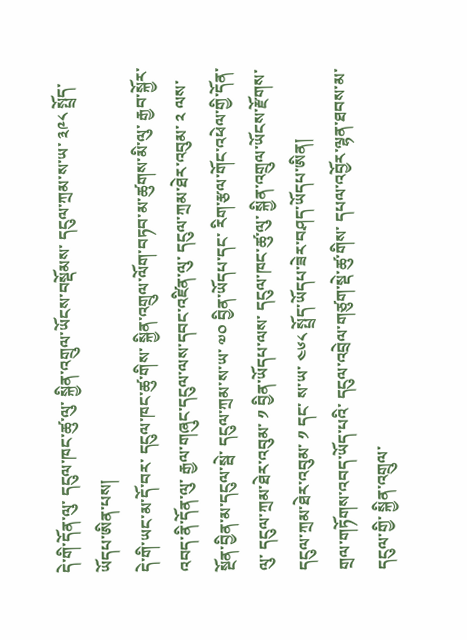དེ་གི་དོན་ལུ་ དངུལ་ཁང་ཚུ་ལུ་ སྐྱིན་འགྲུལ་ཡོངས་བསྡོམས་ དངུལ་ཀྲམ་ས་ཡ་ ༣༩༨ སྤྲོད་ཡོདཔ་ཨིན་པས།
དེ་གི་ཡང་མ་དོ་བར་ དངུལ་ཁང་ཚུ་གིས་ སྐྱིན་འགྲུལ་ལོག་བཏབ་མ་ཚུགས་མི་ལུ་ རྒྱབ་སྐྱོར་འབད་ནི་དོན་ལུ་ རྒྱལ་གཞུང་དངུལ་ལས་དབང་འཛིན་ལུ་ དངུལ་ཀྲམ་ཐེར་འབུམ་ ༢ ལས་ སྔོན་བྱིན་མ་དངུལ་སྦེ་ དངུལ་ཀྲམ་ས་ཡ་ ༧༠ བྱིན་ཡོདཔ་དང་ རིག་རྩལ་གོང་འཕེལ་གྱི་དོན་ལུ་ དངུལ་ཀྲམ་ཐེར་འབུམ་ ༡ བྱིན་ཡོདཔ་ལས་ དངུལ་ཁང་ཚུ་ལུ་ སྐྱིན་འགྲུལ་ཡོངས་རྫོགས་ དངུལ་ཀྲམ་ཐེར་འབུམ་ ༡ དང་ ས་ཡ་ ༤༦༨ སྤྲོད་ཡོདཔ་ཟེར་བཤད་ཡོདཔ་ཨིན།
གྲལ་གཏོགས་འབད་ཡོད་པའི་ དངུལ་འབྲེལ་གཙུག་སྡེ་ཚུ་གིས་ དཔལ་འབྱོར་ལྷན་ཐབས་མ་དངུལ་གྱི་ སྐྱིན་འགྲུལ་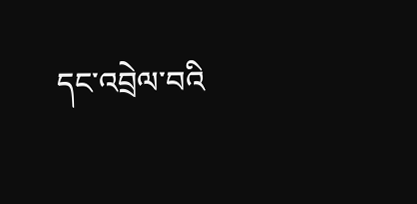དང་འབྲེལ་བའི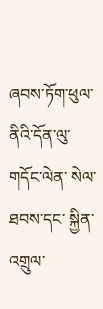ཞབས་ཏོག་ཕུལ་ནིའི་དོན་ལུ་ གདོང་ལེན་ སེལ་ཐབས་དང་ སྐྱིན་འགྲུལ་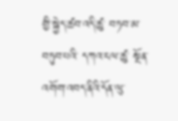གྱི་སྐྱེད་ཚབ་འདི་ཚུ་ བཏབ་མ་བཏུབ་པའི་ དཀའ་ངལ་ཚུ་ སྔོན་འགོག་འབད་ནིའི་དོན་ལུ་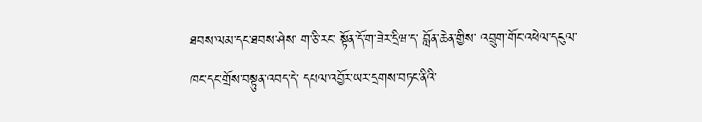ཐབས་ལམ་དང་ཐབས་ཤེས་ ག་ཅི་རང་ སྟོན་དོ་ག་ཟེར་དྲིཝ་ད་ བློན་ཆེན་གྱིས་ འབྲུག་གོང་འཕེལ་དངུལ་ཁང་དང་གྲོས་བསྟུན་འབད་དེ་ དཔལ་འབྱོར་ཡར་དྲགས་བཏང་ནིའི་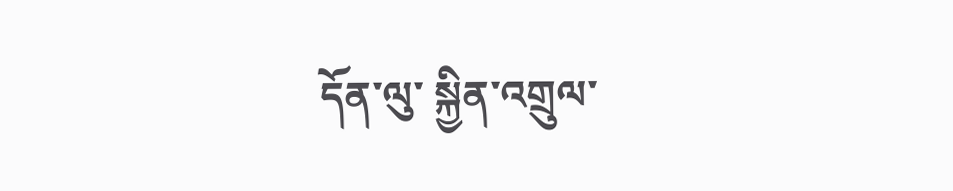དོན་ལུ་ སྐྱིན་འགྲུལ་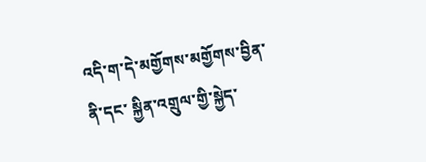འདི་ག་དེ་མགྱོགས་མགྱོགས་བྱིན་ནི་དང་ སྐྱིན་འགྲུལ་གྱི་སྐྱེད་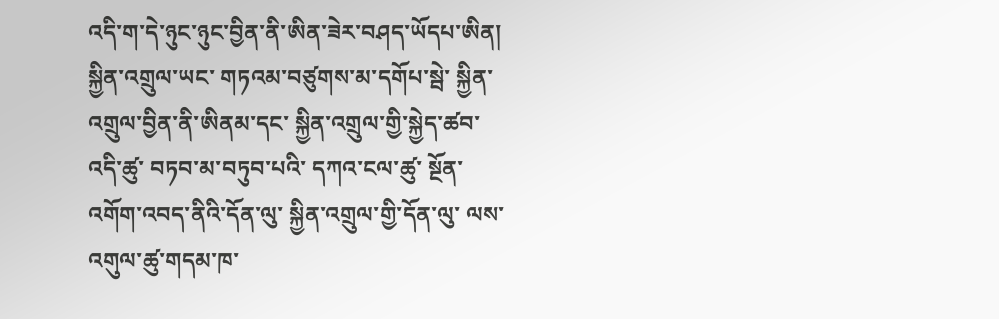འདི་ག་དེ་ཉུང་ཉུང་བྱིན་ནི་ཨིན་ཟེར་བཤད་ཡོདཔ་ཨིན། སྐྱིན་འགྲུལ་ཡང་ གཏའམ་བཙུགས་མ་དགོཔ་སྦེ་ སྐྱིན་འགྲུལ་བྱིན་ནི་ཨིནམ་དང་ སྐྱིན་འགྲུལ་གྱི་སྐྱེད་ཚབ་འདི་ཚུ་ བཏབ་མ་བཏུབ་པའི་ དཀའ་ངལ་ཚུ་ སྔོན་འགོག་འབད་ནིའི་དོན་ལུ་ སྐྱིན་འགྲུལ་གྱི་དོན་ལུ་ ལས་འགུལ་ཚུ་གདམ་ཁ་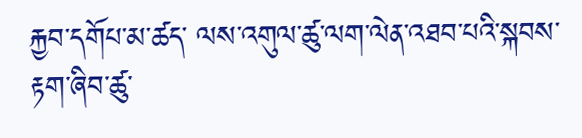རྐྱབ་དགོཔ་མ་ཚད་ ལས་འགུལ་ཚུ་ལག་ལེན་འཐབ་པའི་སྐབས་ རྟག་ཞིབ་ཚུ་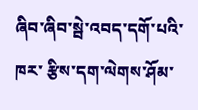ཞིབ་ཞིབ་སྦེ་འབད་དགོ་པའི་ཁར་ རྩིས་དག་ལེགས་ཤོམ་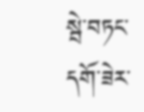སྦེ་བཏང་དགོ་ཟེར་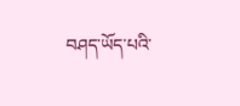བཤད་ཡོད་པའི་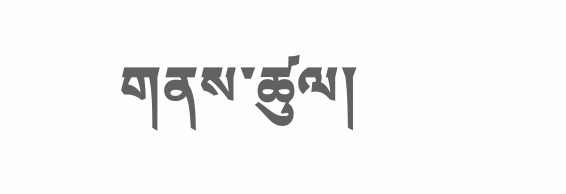གནས་ཚུལ།